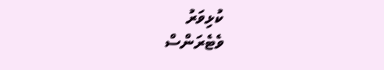ކުޅިވަރު
ވެޓެރަންސް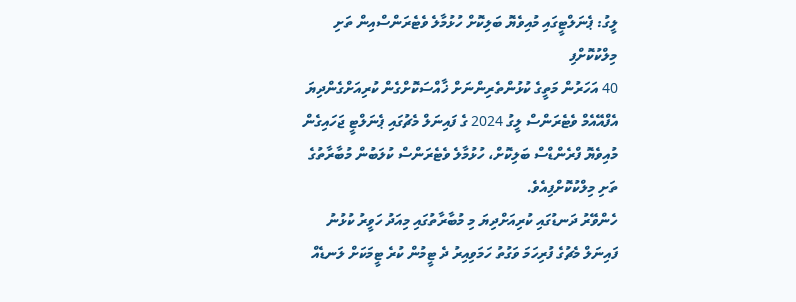ލީގު: ޕެނަލްޓީގައި މުއިވެޔޮ ބަލިކޮށް ހުޅުމާލެ ވެޓެރަންސްއިން ތަށި މިލްކުކޮށްފި
40 އަހަރުން މަތީގެ ކުޅުންތެރިންނަށް ޚާއްސަކޮށްގެން ކުރިއަށްގެންދިޔަ އެފްއޭއެމް ވެޓެރަންސް ލީގު 2024 ގެ ފައިނަލް މެޗުގައި ޕެނަލްޓީ ޖަހައިގެން މުއިވެޔޮ ފްރެންޑްސް ބަލިކޮށް، ހުޅުމާލެ ވެޓެރަންސް ކުލަބުން މުބާރާތުގެ ތަށި މިލްކުކޮށްފިއެވެ.
ހެންވޭރު ދަނޑުގައި ކުރިއަށްދިޔަ މި މުބާރާތުގައި މިއަދު ހަވީރު ކުޅުނު ފައިނަލް މެޗުގެ ފުރިހަމަ ވަގުތު ހަމަވިއިރު ދެ ޓީމުން ކުރެ ޓީމަކަށް ލަނޑެއް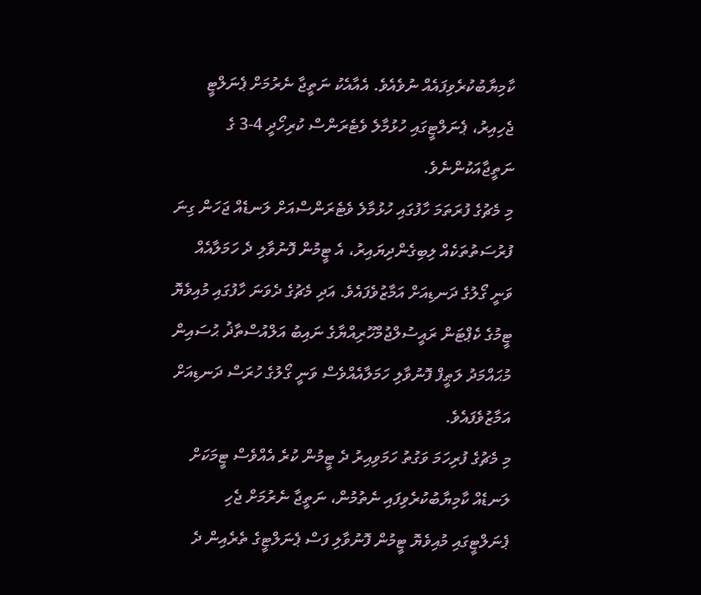ކާމިޔާބުކުރެވިފައެއް ނުވެއެވެ. އެއާއެކު ނަތީޖާ ނެރުމަށް ޕެނަލްޓީ ޖެހިއިރު، ޕެނަލްޓީގައި ހުޅުމާލެ ވެޓެރަންސް ކުރިހޯދީ 4-3 ގެ ނަތީޖާއަކުންނެވެ.
މި މެޗުގެ ފުރަތަމަ ހާފުގައި ހުޅުމާލެ ވެޓެރަންސްއަށް ލަނޑެއް ޖަހަން ގިނަ ފުރުސަތުތަކެއް ލިބިގެންދިޔައިރު، އެ ޓީމުން ފޮނުވާލި ދެ ހަމަލާއެއް ވަނީ ގޯލުގެ ދަނޑިއަށް އަމާޒުވެފައެވެ. އަދި މެޗުގެ ދެވަނަ ހާފުގައި މުއިވެޔޮ ޓީމުގެ ކެޕްޓަން ރައީސުލްޖުމްހޫރިއްޔާގެ ނައިބު އަލްއުސްތާޛު ޙުސައިން މުޙައްމަދު ލަޠީފް ފޮނުވާލި ހަމަލާއެއްވެސް ވަނީ ގޯލުގެ ހުރަސް ދަނޑިއަށް އަމާޒުވެފައެވެ.
މި މެޗުގެ ފުރިހަމަ ވަގުތު ހަމަވިއިރު ދެ ޓީމުން ކުރެ އެއްވެސް ޓީމަކަށް ލަނޑެއް ކާމިޔާބުކުރެވިފައި ނެތުމުން، ނަތީޖާ ނެރުމަށް ޖެހި ޕެނަލްޓީގައި މުއިވެޔޮ ޓީމުން ފޮނުވާލި ފަސް ޕެނަލްޓީގެ ތެރެއިން ދެ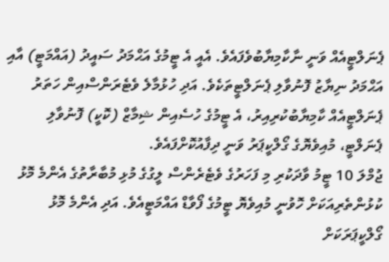ޕެނަލްޓީއެއް ވަނީ ނާކާމިޔާބުވެފައެވެ. އެއީ އެ ޓީމުގެ އަޙްމަދު ސައީދު (އައްމަޓީ) އާއި އަޙްމަދު ނިޔާޒު ފޮނުވާލި ޕެނަލްޓީތަކެވެ. އަދި ހުޅުމާލެ ވެޓެރަންސްއިން ހަތަރު ޕެނަލްޓީއެއް ކާމިޔާބުކުރިއިރު، އެ ޓީމުގެ ހުސެއިން ޝިމާޒް (ކޮކީ) ފޮނުވާލި ޕެނަލްޓީ، މުއިވެޔޮގެ ގޯލްކީޕަރު ވަނީ ދިފާއުކޮށްފައެވެ.
ޖުމްލަ 10 ޓީމު ވާދަކުރި މި ފަހަރުގެ ވެޓެރެންސް ލީގުގެ މުޅި މުބާރާތުގެ އެންމެ މޮޅު ކުޅުންތެރިއަކަށް ހޮވުނީ މުއިވެޔޮ ޓީމުގެ ފޯވާޑް އައްމަޓީއެވެ. އަދި އެންމެ މޮޅު ގޯލްކީޕަރަކަށް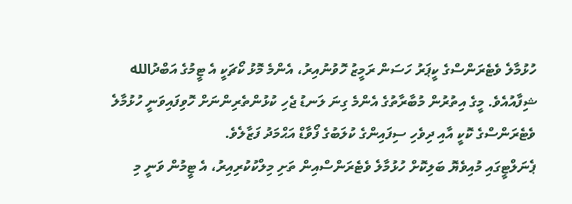ހުޅުމާލެ ވެޓެރަންސްގެ ކީޕަރު ހަސަން ރަމީޒު ހޮވުނުއިރު، އެންމެ މޮޅު ކޯޗަކީ އެ ޓީމުގެ އަބްދުالله ޝިފާއުއެވެ. މީގެ އިތުރުން މުބާރާތުގެ އެންމެ ގިނަ ލަނޑު ޖެހި ކުޅުންތެރިންނަށް ހޮވިފައިވަނީ ހުޅުމާލެ ވެޓެރަންސްގެ ކޮކީ އާއި ދިވެހި ސިފައިންގެ ކުލަބުގެ ފޯވާޑް އަޙްމަދު ފަޒާލެވެ.
ޕެނަލްޓީގައި މުއިވެޔޮ ބަލިކޮށް ހުޅުމާލެ ވެޓެރަންސްއިން ތަށި މިލްކުކުރިއިރު، އެ ޓީމުން ވަނީ މި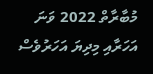މުބާރާތް 2022 ވަނަ އަހަރާއި މިދިޔަ އަހަރުވެސް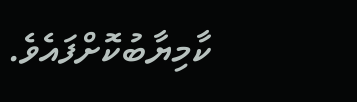ކާމިޔާބުކޮށްފައެވެ.